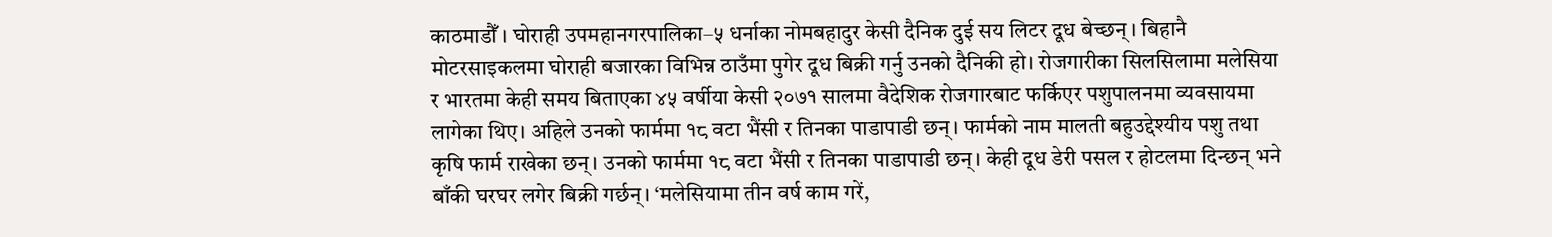काठमाडौँ । घोराही उपमहानगरपालिका–५ धर्नाका नोमबहादुर केसी दैनिक दुई सय लिटर दूध बेच्छन् । बिहानै मोटरसाइकलमा घोराही बजारका विभिन्न ठाउँमा पुगेर दूध बिक्री गर्नु उनको दैनिकी हो। रोजगारीका सिलसिलामा मलेसिया र भारतमा केही समय बिताएका ४५ वर्षीया केसी २०७१ सालमा वैदेशिक रोजगारबाट फर्किएर पशुपालनमा व्यवसायमा लागेका थिए। अहिले उनको फार्ममा १८ वटा भैंसी र तिनका पाडापाडी छन्। फार्मको नाम मालती बहुउद्देश्यीय पशु तथा कृषि फार्म राखेका छन्। उनको फार्ममा १८ वटा भैंसी र तिनका पाडापाडी छन्। केही दूध डेरी पसल र होटलमा दिन्छन् भने बाँकी घरघर लगेर बिक्री गर्छन्। ‘मलेसियामा तीन वर्ष काम गरें,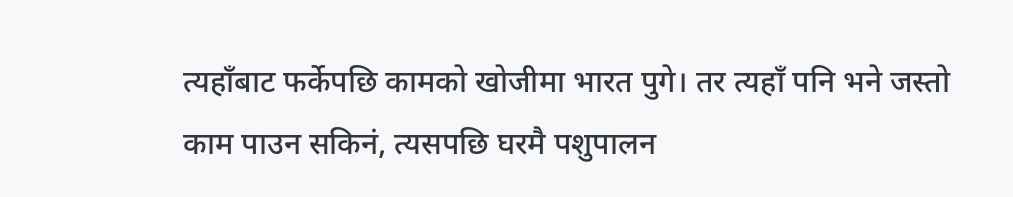त्यहाँबाट फर्केपछि कामको खोजीमा भारत पुगे। तर त्यहाँ पनि भने जस्तो काम पाउन सकिनं, त्यसपछि घरमै पशुपालन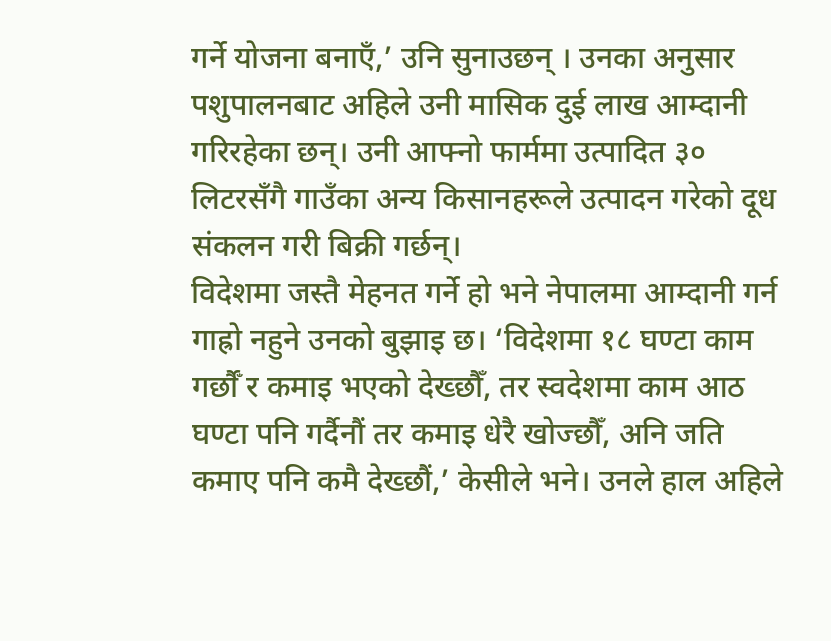गर्ने योजना बनाएँ,’ उनि सुनाउछन् । उनका अनुसार पशुपालनबाट अहिले उनी मासिक दुई लाख आम्दानी गरिरहेका छन्। उनी आफ्नो फार्ममा उत्पादित ३० लिटरसँगै गाउँका अन्य किसानहरूले उत्पादन गरेको दूध संकलन गरी बिक्री गर्छन्।
विदेशमा जस्तै मेहनत गर्ने हो भने नेपालमा आम्दानी गर्न गाह्रो नहुने उनको बुझाइ छ। ‘विदेशमा १८ घण्टा काम गर्छौँ र कमाइ भएको देख्छौँ, तर स्वदेशमा काम आठ घण्टा पनि गर्दैनौं तर कमाइ धेरै खोज्छौँ, अनि जति कमाए पनि कमै देख्छौं,’ केसीले भने। उनले हाल अहिले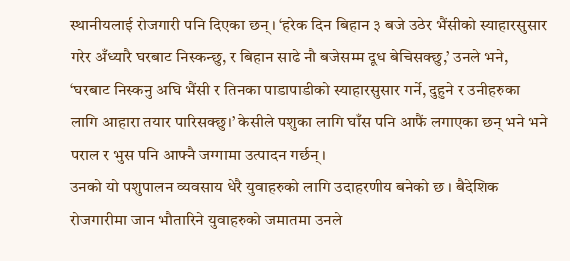स्थानीयलाई रोजगारी पनि दिएका छन्। ‘हरेक दिन बिहान ३ बजे उठेर भैंसीको स्याहारसुसार गरेर अँध्यारै घरबाट निस्कन्छु, र बिहान साढे नौ बजेसम्म दूध बेचिसक्छु,’ उनले भने, ‘घरबाट निस्कनु अघि भैंसी र तिनका पाडापाडीको स्याहारसुसार गर्ने, दुहुने र उनीहरुका लागि आहारा तयार पारिसक्छु।’ केसीले पशुका लागि घाँस पनि आफैं लगाएका छन् भने भने पराल र भुस पनि आफ्नै जग्गामा उत्पादन गर्छन्।
उनको यो पशुपालन व्यवसाय धेरै युवाहरुको लागि उदाहरणीय बनेको छ । बैदेशिक रोजगारीमा जान भौतारिने युवाहरुको जमातमा उनले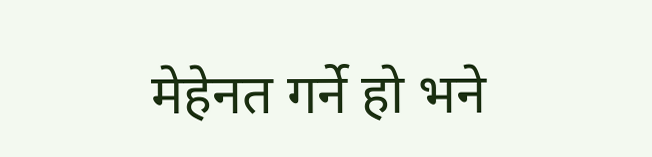मेहेनत गर्ने हो भने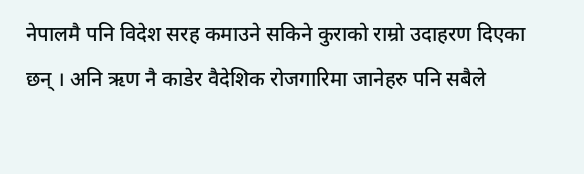नेपालमै पनि विदेश सरह कमाउने सकिने कुराको राम्रो उदाहरण दिएका छन् । अनि ऋण नै काडेर वैदेशिक रोजगारिमा जानेहरु पनि सबैले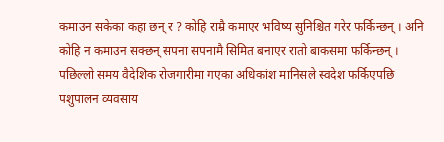कमाउन सकेका कहा छन् र ? कोहि राम्रै कमाएर भविष्य सुनिश्चित गरेर फर्किन्छन् । अनि कोहि न कमाउन सक्छन् सपना सपनामै सिमित बनाएर रातो बाकसमा फर्किन्छन् । पछिल्लो समय वैदेशिक रोजगारीमा गएका अधिकांश मानिसले स्वदेश फर्किएपछि पशुपालन व्यवसाय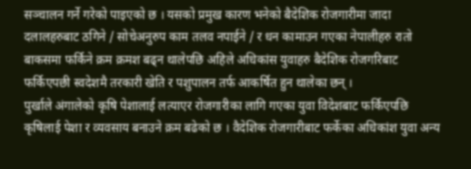सञ्चालन गर्ने गरेको पाइएको छ । यसको प्रमुख कारण भनेको बैदेशिक रोजगारीमा जादा दलालहरुबाट ठगिने / सोचेअनुरुप काम तलव नपाईने / र धन कामाउन गएका नेपालीहरु रातो बाकसमा फर्किने क्रम क्रमश बढ्न थालेपछि अहिले अधिकांस युवाहरु बैदेशिक रोजगरिबाट फर्किएपछी स्वदेशमै तरकारी खेति र पशुपालन तर्फ आकर्षित हुन थालेका छन् ।
पुर्खाले अंगालेको कृषि पेशालाई लत्याएर रोजगारीका लागि गएका युवा विदेशबाट फर्किएपछि कृषिलाई पेशा र व्यवसाय बनाउने क्रम बढेको छ । वैदेशिक रोजगारीबाट फर्केका अधिकांश युवा अन्य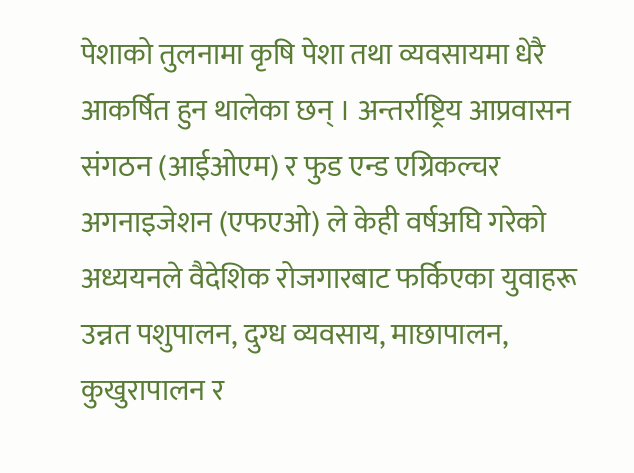पेशाको तुलनामा कृषि पेशा तथा व्यवसायमा धेरै आकर्षित हुन थालेका छन् । अन्तर्राष्ट्रिय आप्रवासन संगठन (आईओएम) र फुड एन्ड एग्रिकल्चर अगनाइजेशन (एफएओ) ले केही वर्षअघि गरेको अध्ययनले वैदेशिक रोजगारबाट फर्किएका युवाहरू उन्नत पशुपालन, दुग्ध व्यवसाय, माछापालन, कुखुरापालन र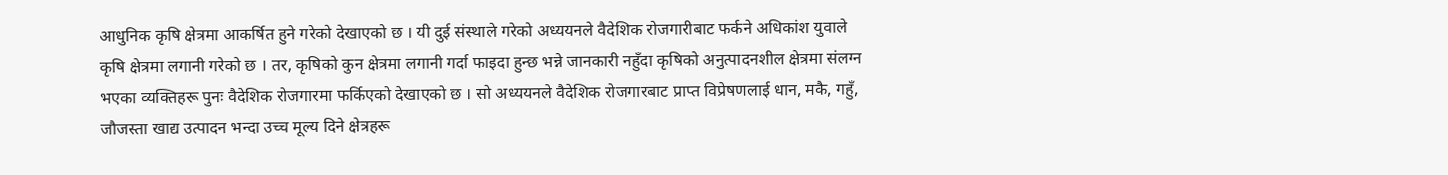आधुनिक कृषि क्षेत्रमा आकर्षित हुने गरेको देखाएको छ । यी दुई संस्थाले गरेको अध्ययनले वैदेशिक रोजगारीबाट फर्कने अधिकांश युवाले कृषि क्षेत्रमा लगानी गरेको छ । तर, कृषिको कुन क्षेत्रमा लगानी गर्दा फाइदा हुन्छ भन्ने जानकारी नहुँदा कृषिको अनुत्पादनशील क्षेत्रमा संलग्न भएका व्यक्तिहरू पुनः वैदेशिक रोजगारमा फर्किएको देखाएको छ । सो अध्ययनले वैदेशिक रोजगारबाट प्राप्त विप्रेषणलाई धान, मकै, गहुँ, जौजस्ता खाद्य उत्पादन भन्दा उच्च मूल्य दिने क्षेत्रहरू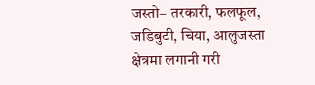जस्तो– तरकारी, फलफूल, जडिबुटी, चिया, आलुजस्ता क्षेत्रमा लगानी गरी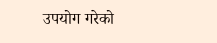उपयोग गरेको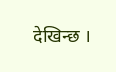देखिन्छ ।